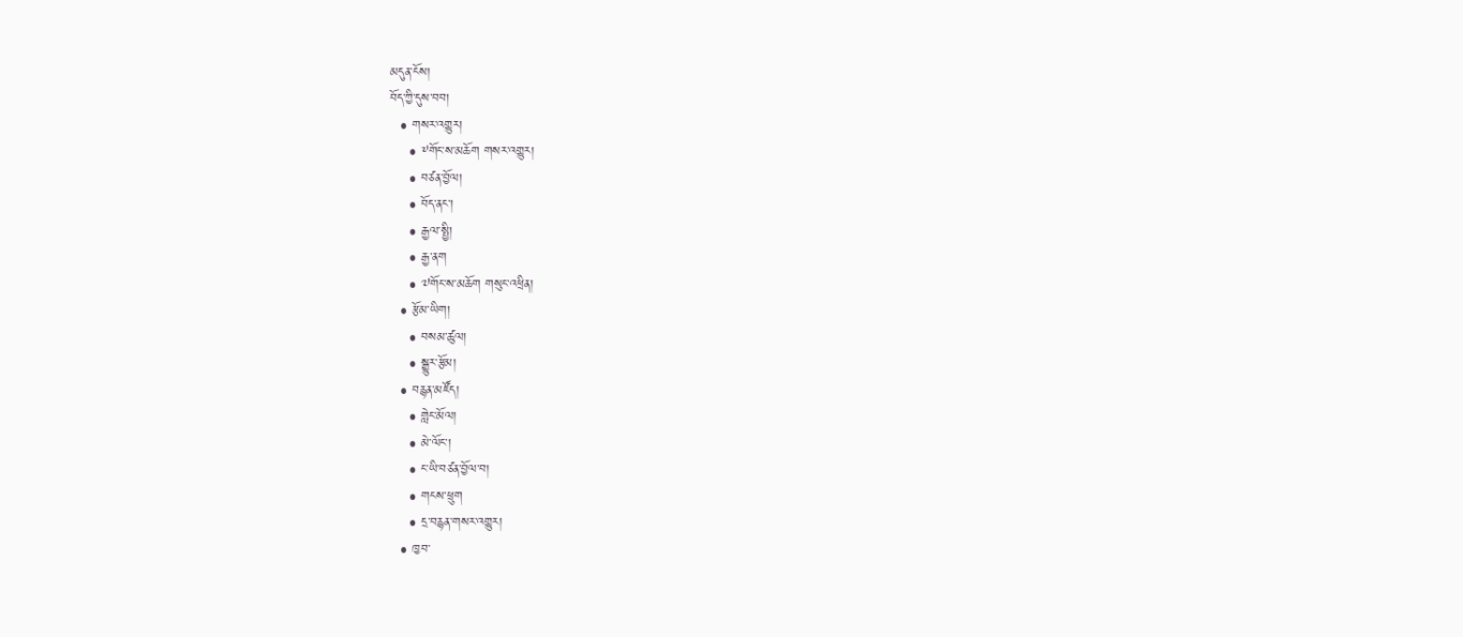མདུན་ངོས།
བོད་ཀྱི་དུས་བབ།
  • གསར་འགྱུར།
    • ༸གོང་ས་མཆོག གསར་འགྱུར།
    • བཙན་བྱོལ།
    • བོད་ནང་།
    • རྒྱལ་སྤྱི།
    • རྒྱ་ནག
    • ༧གོང་ས་མཆོག གསུང་འཕྲིན།
  • རྩོམ་ཡིག།
    • བསམ་ཚུལ།
    • སྒྱུར་རྩོམ།
  • བརྙན་མཛོད།
    • གླེང་མོལ།
    • མེ་ལོང་།
    • ང་ཡི་བཙན་བྱོལ་བ།
    • གངས་ཕྲུག
    • དྲ་བརྙན་གསར་འགྱུར།
  • ཁྱབ་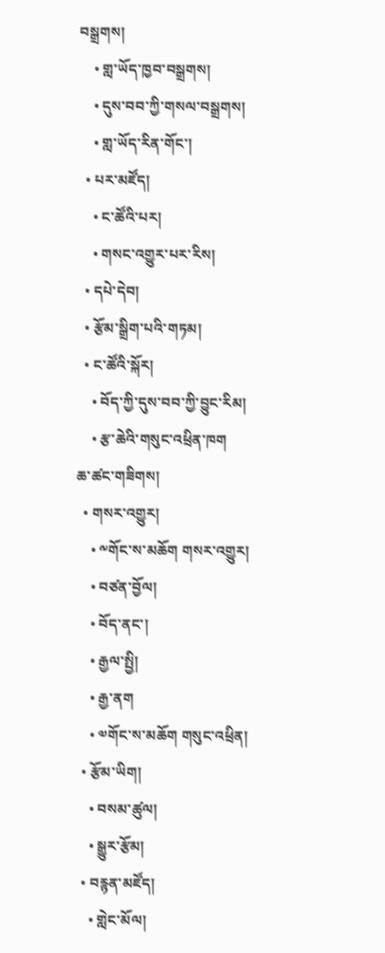བསྒྲགས།
    • གླ་ཡོད་ཁྱབ་བསྒྲགས།
    • དུས་བབ་ཀྱི་གསལ་བསྒྲགས།
    • གླ་ཡོད་རིན་གོང་།
  • པར་མཛོད།
    • ང་ཚོའི་པར།
    • གསང་འགྱུར་པར་རིས།
  • དཔེ་དེབ།
  • རྩོམ་སྒྲིག་པའི་གཏམ།
  • ང་ཚོའི་སྐོར།
    • བོད་ཀྱི་དུས་བབ་ཀྱི་བྱུང་རིམ།
    • རྩ་ཆེའི་གསུང་འཕྲིན་ཁག
ཆ་ཚང་གཟིགས།
  • གསར་འགྱུར།
    • ༸གོང་ས་མཆོག གསར་འགྱུར།
    • བཙན་བྱོལ།
    • བོད་ནང་།
    • རྒྱལ་སྤྱི།
    • རྒྱ་ནག
    • ༧གོང་ས་མཆོག གསུང་འཕྲིན།
  • རྩོམ་ཡིག།
    • བསམ་ཚུལ།
    • སྒྱུར་རྩོམ།
  • བརྙན་མཛོད།
    • གླེང་མོལ།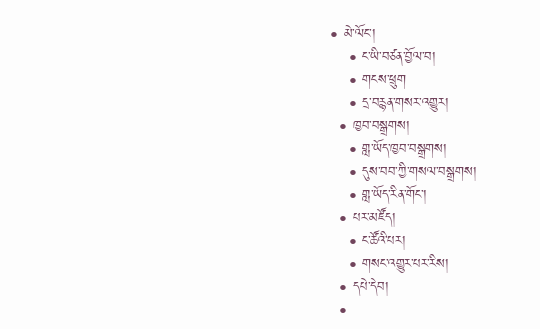• མེ་ལོང་།
    • ང་ཡི་བཙན་བྱོལ་བ།
    • གངས་ཕྲུག
    • དྲ་བརྙན་གསར་འགྱུར།
  • ཁྱབ་བསྒྲགས།
    • གླ་ཡོད་ཁྱབ་བསྒྲགས།
    • དུས་བབ་ཀྱི་གསལ་བསྒྲགས།
    • གླ་ཡོད་རིན་གོང་།
  • པར་མཛོད།
    • ང་ཚོའི་པར།
    • གསང་འགྱུར་པར་རིས།
  • དཔེ་དེབ།
  •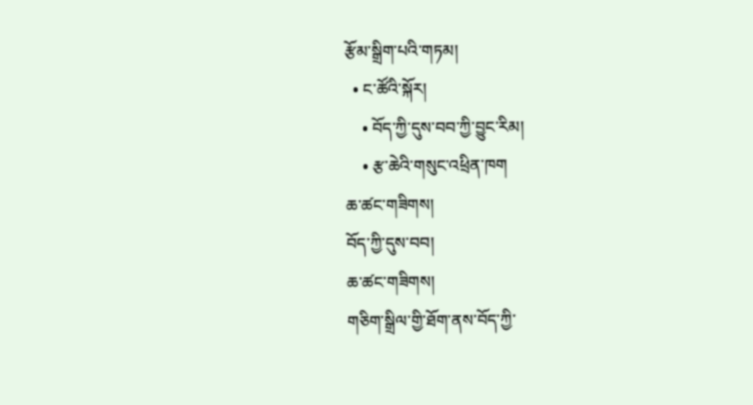རྩོམ་སྒྲིག་པའི་གཏམ།
  • ང་ཚོའི་སྐོར།
    • བོད་ཀྱི་དུས་བབ་ཀྱི་བྱུང་རིམ།
    • རྩ་ཆེའི་གསུང་འཕྲིན་ཁག
ཆ་ཚང་གཟིགས།
བོད་ཀྱི་དུས་བབ།
ཆ་ཚང་གཟིགས།
གཅིག་སྒྲིལ་གྱི་ཐོག་ནས་བོད་ཀྱི་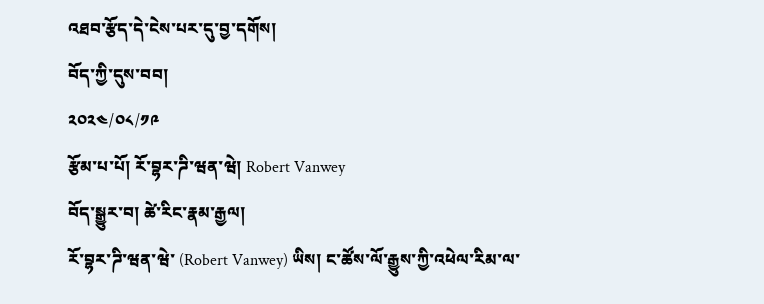འཐབ་རྩོད་དེ་ངེས་པར་དུ་བྱ་དགོས།
བོད་ཀྱི་དུས་བབ།
༢༠༢༤/༠༨/༡༩
རྩོམ་པ་པོ། རོ་བྷར་ཌི་ཝན་ཝེ། Robert Vanwey
བོད་སྒྱུར་བ། ཚེ་རིང་རྣམ་རྒྱལ།
རོ་བྷར་ཌི་ཝན་ཝེ་ (Robert Vanwey) ཡིས། ང་ཚོས་ལོ་རྒྱུས་ཀྱི་འཕེལ་རིམ་ལ་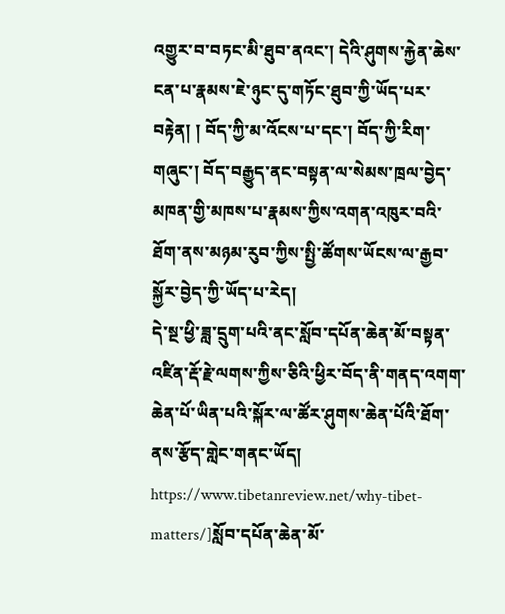འགྱུར་བ་བཏང་མི་ཐུབ་ནའང་། དེའི་ཤུགས་རྐྱེན་ཆེས་ངན་པ་རྣམས་ཇེ་ཉུང་དུ་གཏོང་ཐུབ་ཀྱི་ཡོད་པར་བརྟེན། ། བོད་ཀྱི་མ་འོངས་པ་དང་། བོད་ཀྱི་རིག་གཞུང་། བོད་བརྒྱུད་ནང་བསྟན་ལ་སེམས་ཁྲལ་བྱེད་མཁན་གྱི་མཁས་པ་རྣམས་ཀྱིས་འགན་འཁུར་བའི་ཐོག་ནས་མཉམ་རུབ་ཀྱིས་སྤྱི་ཚོགས་ཡོངས་ལ་རྒྱབ་སྐྱོར་བྱེད་ཀྱི་ཡོད་པ་རེད།
དེ་སྔ་ཕྱི་ཟླ་དྲུག་པའི་ནང་སློབ་དཔོན་ཆེན་མོ་བསྟན་འཛིན་རྡོ་རྗེ་ལགས་ཀྱིས་ཅིའི་ཕྱིར་བོད་ནི་གནད་འགག་ཆེན་པོ་ཡིན་པའི་སྐོར་ལ་ཚོར་ཤུགས་ཆེན་པོའི་ཐོག་ནས་རྩོད་གླེང་གནང་ཡོད།  https://www.tibetanreview.net/why-tibet-matters/]སློབ་དཔོན་ཆེན་མོ་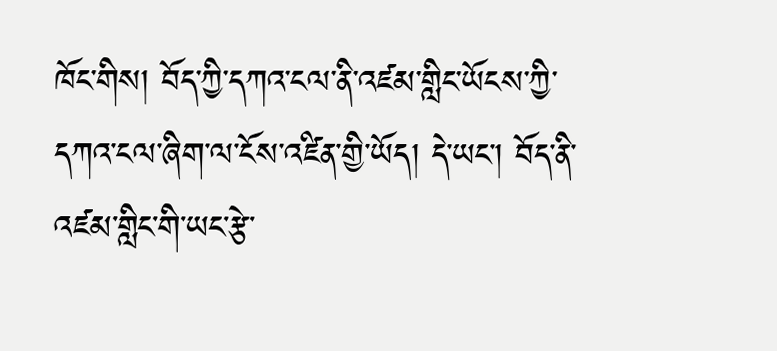ཁོང་གིས། བོད་ཀྱི་དཀའ་ངལ་ནི་འཛམ་གླིང་ཡོངས་ཀྱི་དཀའ་ངལ་ཞིག་ལ་ངོས་འཛིན་གྱི་ཡོད། དེ་ཡང་། བོད་ནི་འཛམ་གླིང་གི་ཡང་རྩེ་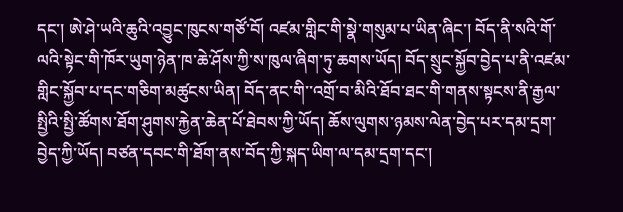དང་། ཨེ་ཤེ་ཡའི་ཆུའི་འབྱུང་ཁུངས་གཙོ་བོ། འཛམ་གླིང་གི་སྣེ་གསུམ་པ་ཡིན་ཞིང་། བོད་ནི་སའི་གོ་ལའི་སྟེང་གི་ཁོར་ཡུག་ཉེན་ཁ་ཆེ་ཤོས་ཀྱི་ས་ཁུལ་ཞིག་ཏུ་ཆགས་ཡོད། བོད་སྲུང་སྐྱོབ་བྱེད་པ་ནི་འཛམ་གླིང་སྐྱོབ་པ་དང་གཅིག་མཚུངས་ཡིན། བོད་ནང་གི་་འགྲོ་བ་མིའི་ཐོབ་ཐང་གི་གནས་སྟངས་ནི་རྒྱལ་སྤྱིའི་སྤྱི་ཚོགས་ཐོག་ཤུགས་རྐྱེན་ཆེན་པོ་ཐེབས་ཀྱི་ཡོད། ཆོས་ལུགས་ཉམས་ལེན་བྱེད་པར་དམ་དྲག་བྱེད་ཀྱི་ཡོད། བཙན་དབང་གི་ཐོག་ནས་བོད་ཀྱི་སྐད་ཡིག་ལ་དམ་དྲག་དང་།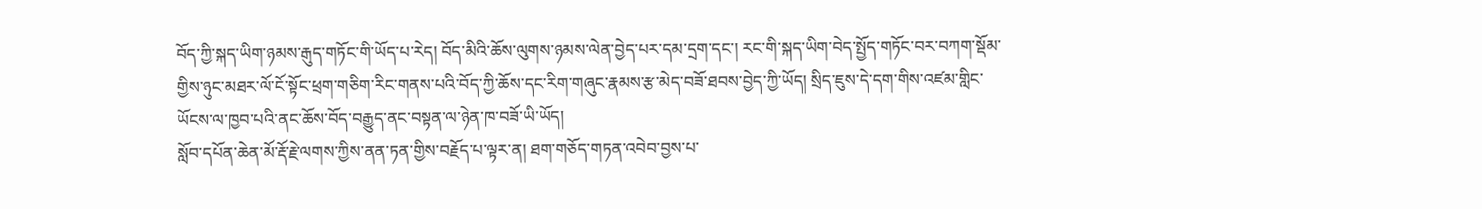བོད་ཀྱི་སྐད་ཡིག་ཉམས་རྒུད་གཏོང་གི་ཡོད་པ་རེད། བོད་མིའི་ཆོས་ལུགས་ཉམས་ལེན་བྱེད་པར་དམ་དྲག་དང་། རང་གི་སྐད་ཡིག་བེད་སྤྱོད་གཏོང་བར་བཀག་སྡོམ་གྱིས་ཉུང་མཐར་ལོ་ངོ་སྟོང་ཕྲག་གཅིག་རིང་གནས་པའི་བོད་ཀྱི་ཆོས་དང་རིག་གཞུང་རྣམས་རྩ་མེད་བཟོ་ཐབས་བྱེད་ཀྱི་ཡོད། སྲིད་ཇུས་དེ་དག་གིས་འཛམ་གླིང་ཡོངས་ལ་ཁྱབ་པའི་ནང་ཆོས་བོད་བརྒྱུད་ནང་བསྟན་ལ་ཉེན་ཁ་བཟོ་ཡི་ཡོད།
སློབ་དཔོན་ཆེན་མོ་རྡོ་རྗེ་ལགས་ཀྱིས་ནན་ཏན་གྱིས་བརྗོད་པ་ལྟར་ན། ཐག་གཅོད་གཏན་འབེབ་བྱས་པ་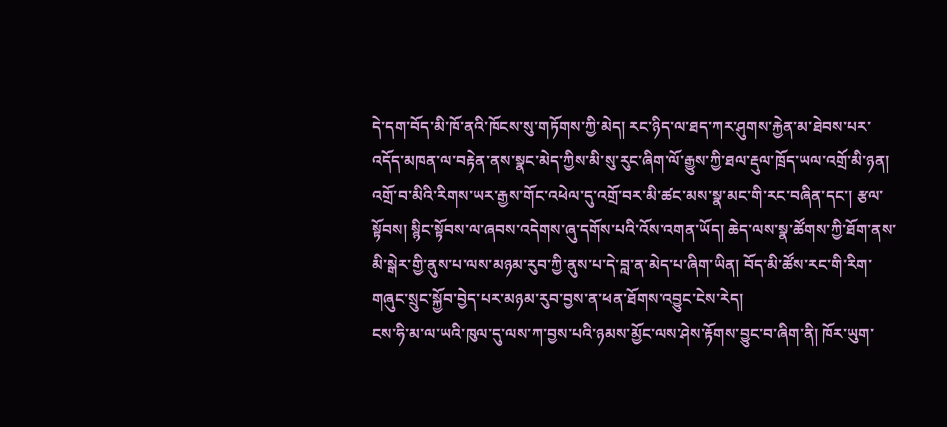དེ་དག་བོད་མི་ཁོ་ནའི་ཁོངས་སུ་གཏོགས་ཀྱི་མེད། རང་ཉིད་ལ་ཐད་ཀར་ཤུགས་རྐྱེན་མ་ཐེབས་པར་འདོད་མཁན་ལ་བརྟེན་ནས་སྣང་མེད་ཀྱིས་མི་སུ་རུང་ཞིག་ལོ་རྒྱུས་ཀྱི་ཐལ་རྡུལ་ཁྲོད་ཡལ་འགྲོ་མི་ཉན། འགྲོ་བ་མིའི་རིགས་ཡར་རྒྱས་གོང་འཕེལ་དུ་འགྲོ་བར་མི་ཚང་མས་སྣ་མང་གི་རང་བཞིན་དང་། རྩལ་སྟོབས། སྙིང་སྟོབས་ལ་ཞབས་འདེགས་ཞུ་དགོས་པའི་འོས་འགན་ཡོད། ཆེད་ལས་སྣ་ཚོགས་ཀྱི་ཐོག་ནས་མི་སྒེར་གྱི་ནུས་པ་ལས་མཉམ་རུབ་ཀྱི་ནུས་པ་དེ་བླ་ན་མེད་པ་ཞིག་ཡིན། བོད་མི་ཚོས་རང་གི་རིག་གཞུང་སྲུང་སྐྱོབ་བྱེད་པར་མཉམ་རུབ་བྱས་ན་ཕན་ཐོགས་འབྱུང་ངེས་རེད།
ངས་ཧི་མ་ལ་ཡའི་ཁུལ་དུ་ལས་ཀ་བྱས་པའི་ཉམས་མྱོང་ལས་ཤེས་རྟོགས་བྱུང་བ་ཞིག་ནི། ཁོར་ཡུག་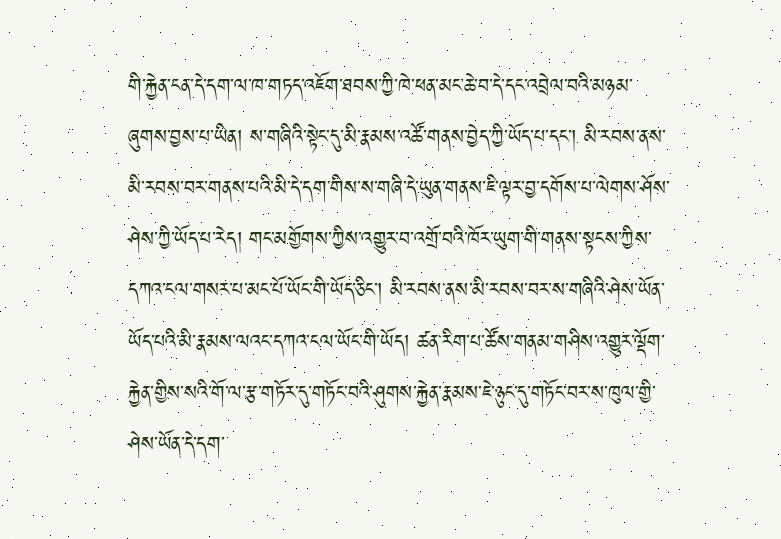གི་རྐྱེན་ངན་དེ་དག་ལ་ཁ་གཏད་འཇོག་ཐབས་ཀྱི་ཁེ་ཕན་མང་ཆེ་བ་དེ་དང་འབྲེལ་བའི་མཉམ་ཞུགས་བྱས་པ་ཡིན། ས་གཞིའི་སྟེང་དུ་མི་རྣམས་འཚོ་གནས་བྱེད་ཀྱི་ཡོད་པ་དང་། མི་རབས་ནས་མི་རབས་བར་གནས་པའི་མི་དེ་དག་གིས་ས་གཞི་དེ་ཡུན་གནས་ཇི་ལྟར་བྱ་དགོས་པ་ལེགས་ཤོས་ཤེས་ཀྱི་ཡོད་པ་རེད། གང་མགྱོགས་ཀྱིས་འགྱུར་བ་འགྲོ་བའི་ཁོར་ཡུག་གི་གནས་སྟངས་ཀྱིས་དཀའ་ངལ་གསར་པ་མང་པོ་ཡོང་གི་ཡོད་ཅིང་། མི་རབས་ནས་མི་རབས་བར་ས་གཞིའི་ཤེས་ཡོན་ཡོད་པའི་མི་རྣམས་ལའང་དཀའ་ངལ་ཡོང་གི་ཡོད། ཚན་རིག་པ་ཚོས་གནམ་གཤིས་འགྱུར་ལྡོག་རྐྱེན་གྱིས་སའི་གོ་ལ་རྩ་གཏོར་དུ་གཏོང་བའི་ཤུགས་རྐྱེན་རྣམས་ཇེ་ཉུང་དུ་གཏོང་བར་ས་ཁུལ་གྱི་ཤེས་ཡོན་དེ་དག་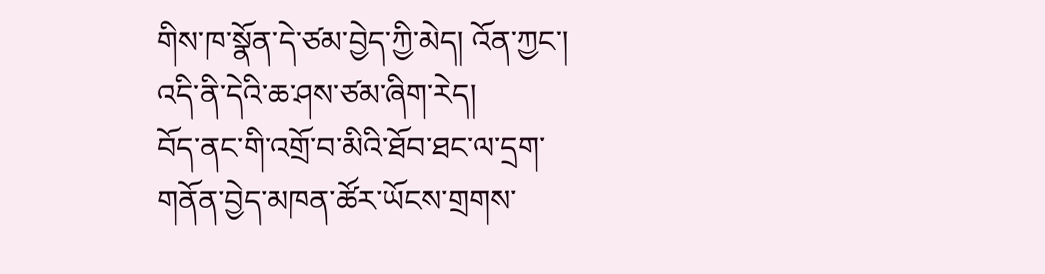གིས་ཁ་སྣོན་དེ་ཙམ་བྱེད་ཀྱི་མེད། འོན་ཀྱང་། འདི་ནི་དེའི་ཆ་ཤས་ཙམ་ཞིག་རེད།
བོད་ནང་གི་འགྲོ་བ་མིའི་ཐོབ་ཐང་ལ་དྲག་གནོན་བྱེད་མཁན་ཚོར་ཡོངས་གྲགས་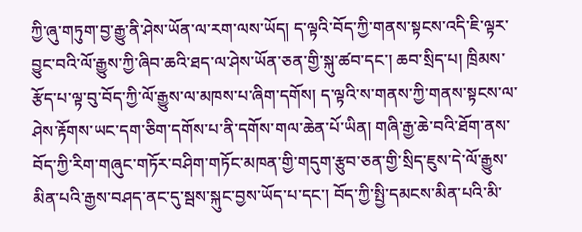ཀྱི་ཞུ་གཏུག་བྱ་རྒྱུ་ནི་ཤེས་ཡོན་ལ་རག་ལས་ཡོད། ད་ལྟའི་བོད་ཀྱི་གནས་སྟངས་འདི་ཇི་ལྟར་བྱུང་བའི་ལོ་རྒྱུས་ཀྱི་ཞིབ་ཆའི་ཐད་ལ་ཤེས་ཡོན་ཅན་གྱི་སྐུ་ཚབ་དང་། ཆབ་སྲིད་པ། ཁྲིམས་རྩོད་པ་ལྟ་བུ་བོད་ཀྱི་ལོ་རྒྱུས་ལ་མཁས་པ་ཞིག་དགོས། ད་ལྟའི་ས་གནས་ཀྱི་གནས་སྟངས་ལ་ཤེས་རྟོགས་ཡང་དག་ཅིག་དགོས་པ་ནི་དགོས་གལ་ཆེན་པོ་ཡིན། གཞི་རྒྱ་ཆེ་བའི་ཐོག་ནས་བོད་ཀྱི་རིག་གཞུང་གཏོར་བཤིག་གཏོང་མཁན་གྱི་གདུག་རྩུབ་ཅན་གྱི་སྲིད་ཇུས་དེ་ལོ་རྒྱུས་མིན་པའི་རྒྱས་བཤད་ནང་དུ་སྦས་སྐུང་བྱས་ཡོད་པ་དང་། བོད་ཀྱི་སྤྱི་དམངས་མིན་པའི་མི་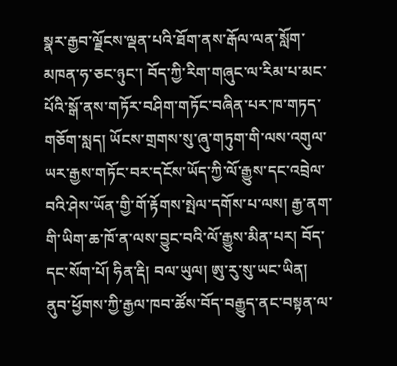སྣར་རྒྱབ་ལྗོངས་ལྡན་པའི་ཐོག་ནས་རྒོལ་ལན་སློག་མཁན་ཧ་ཅང་ཉུང་། བོད་ཀྱི་རིག་གཞུང་ལ་རིམ་པ་མང་པོའི་སྒོ་ནས་གཏོར་བཤིག་གཏོང་བཞིན་པར་ཁ་གཏད་གཅོག་སླད། ཡོངས་གྲགས་སུ་ཞུ་གཏུག་གི་ལས་འགུལ་ཡར་རྒྱས་གཏོང་བར་དངོས་ཡོད་ཀྱི་ལོ་རྒྱུས་དང་འབྲེལ་བའི་ཤེས་ཡོན་གྱི་གོ་རྟོགས་སྤེལ་དགོས་པ་ལས། རྒྱ་ནག་གི་ཡིག་ཆ་ཁོ་ན་ལས་བྱུང་བའི་ལོ་རྒྱུས་མིན་པར། བོད་དང་སོག་པོ། ཧིན་རྡི། བལ་ཡུལ། ཨུ་རུ་སུ་ཡང་ཡིན།
ནུབ་ཕྱོགས་ཀྱི་རྒྱལ་ཁབ་ཚོས་བོད་བརྒྱུད་ནང་བསྟན་ལ་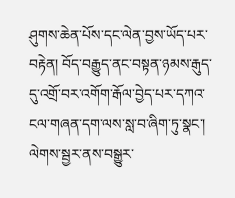ཤུགས་ཆེན་པོས་དང་ལེན་བྱས་ཡོད་པར་བརྟེན། བོད་བརྒྱུད་ནང་བསྟན་ཉམས་རྒུད་དུ་འགྲོ་བར་འགོག་རྒོལ་བྱེད་པར་དཀའ་ངལ་གཞན་དག་ལས་སླ་བ་ཞིག་ཏུ་སྣང་། ལེགས་སྦྱར་ནས་བསྒྱུར་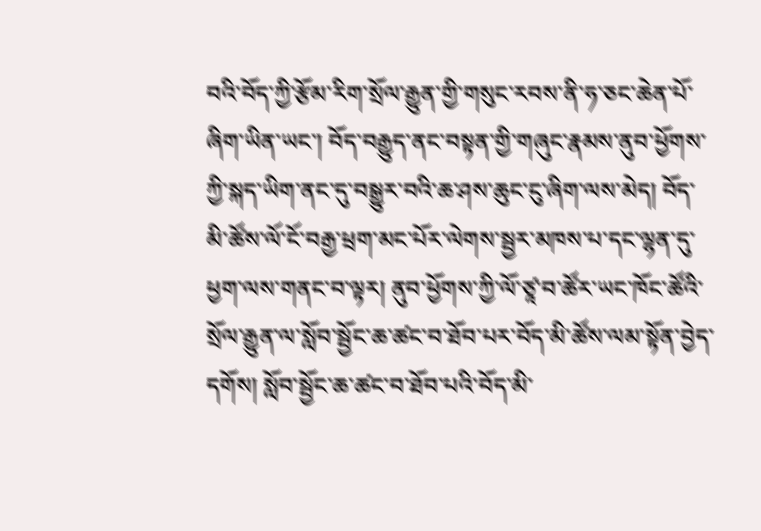བའི་བོད་ཀྱི་རྩོམ་རིག་སྲོལ་རྒྱུན་གྱི་གསུང་རབས་ནི་ཧ་ཅང་ཆེན་པོ་ཞིག་ཡིན་ཡང་། བོད་བརྒྱུད་ནང་བསྟན་གྱི་གཞུང་རྣམས་ནུབ་ཕྱོགས་ཀྱི་སྐད་ཡིག་ནང་དུ་བསྒྱུར་བའི་ཆ་ཤས་ཆུང་ངུ་ཞིག་ལས་མེད། བོད་མི་ཚོས་ལོ་ངོ་བརྒྱ་ཕྲག་མང་པོར་ལེགས་སྦྱར་མཁས་པ་དང་ལྷན་དུ་ཕྱག་ལས་གནང་བ་ལྟར། ནུབ་ཕྱོགས་ཀྱི་ལོ་ཙཱ་བ་ཚོར་ཡང་ཁོང་ཚོའི་སྲོལ་རྒྱུན་ལ་སློབ་སྦྱོང་ཆ་ཚང་བ་ཐོབ་པར་བོད་མི་ཚོས་ལམ་སྟོན་བྱེད་དགོས། སློབ་སྦྱོང་ཆ་ཚང་བ་ཐོབ་པའི་བོད་མི་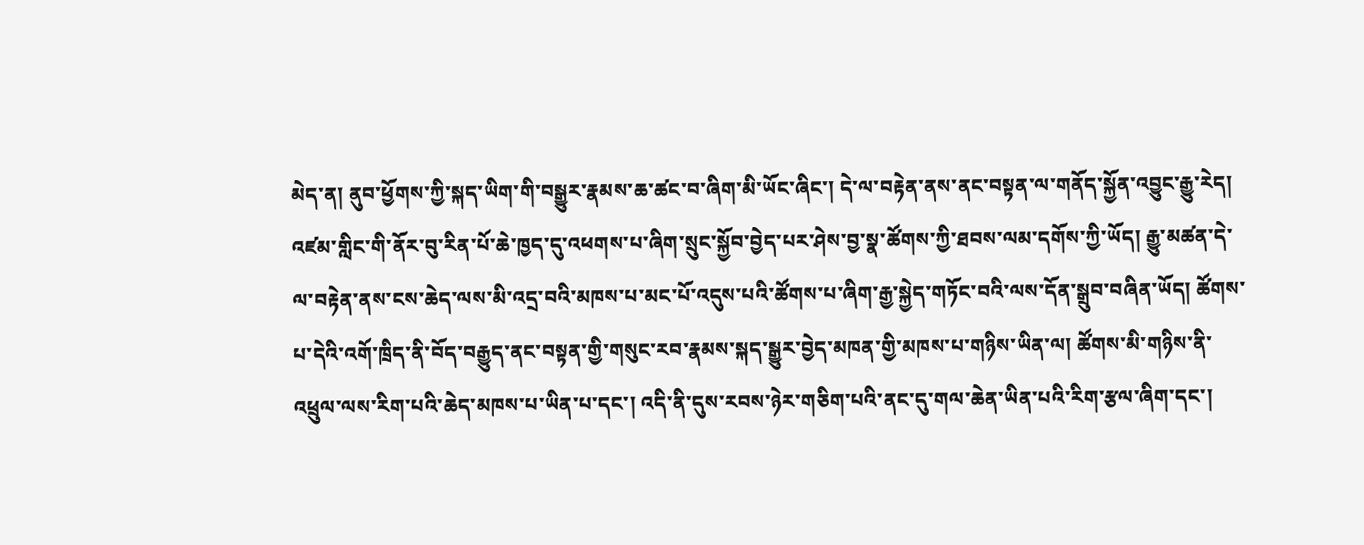མེད་ན། ནུབ་ཕྱོགས་ཀྱི་སྐད་ཡིག་གི་བསྒྱུར་རྣམས་ཆ་ཚང་བ་ཞིག་མི་ཡོང་ཞིང་། དེ་ལ་བརྟེན་ནས་ནང་བསྟན་ལ་གནོད་སྐྱོན་འབྱུང་རྒྱུ་རེད།
འཛམ་གླིང་གི་ནོར་བུ་རིན་པོ་ཆེ་ཁྱད་དུ་འཕགས་པ་ཞིག་སྲུང་སྐྱོབ་བྱེད་པར་ཤེས་བྱ་སྣ་ཚོགས་ཀྱི་ཐབས་ལམ་དགོས་ཀྱི་ཡོད། རྒྱུ་མཚན་དེ་ལ་བརྟེན་ནས་ངས་ཆེད་ལས་མི་འདྲ་བའི་མཁས་པ་མང་པོ་འདུས་པའི་ཚོགས་པ་ཞིག་རྒྱ་སྐྱེད་གཏོང་བའི་ལས་དོན་སྒྲུབ་བཞིན་ཡོད། ཚོགས་པ་དེའི་འགོ་ཁྲིད་ནི་བོད་བརྒྱུད་ནང་བསྟན་གྱི་གསུང་རབ་རྣམས་སྐད་སྒྱུར་བྱེད་མཁན་གྱི་མཁས་པ་གཉིས་ཡིན་ལ། ཚོགས་མི་གཉིས་ནི་འཕྲུལ་ལས་རིག་པའི་ཆེད་མཁས་པ་ཡིན་པ་དང་། འདི་ནི་དུས་རབས་ཉེར་གཅིག་པའི་ནང་དུ་གལ་ཆེན་ཡིན་པའི་རིག་རྩལ་ཞིག་དང་།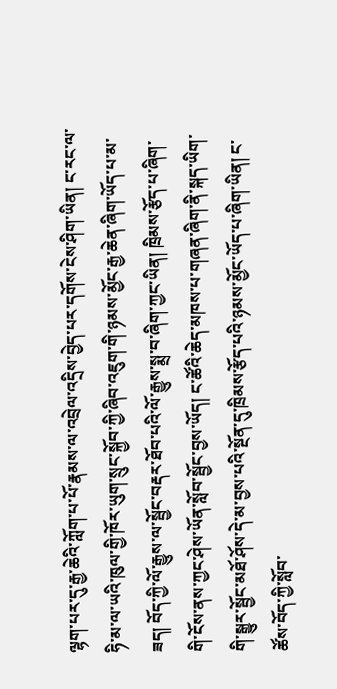ལྷག་པར་དུ་རྒྱ་ཆེའི་ཀློག་པ་པོ་རྣམས་ལ་འབྲེལ་འདྲིས་བྱེད་པར་དགོས་ངེས་ཤིག་ཡིན། ང་རང་ལ་ཧི་མ་ལ་ཡའི་ཁུལ་གྱི་ཁོར་ཡུག་སྲུང་སྐྱོབ་ཀྱི་ཞིབ་འཇུག་གི་ཉམས་མྱོང་རྒྱ་ཆེན་ཞིག་ཡོད་པ་མ་ཟད། བོད་ཀྱི་ལོ་རྒྱུས་ལ་སྦྱོང་བརྡར་ཐོབ་པའི་ལོ་རྒྱུས་སྨྲ་བ་ཞིག་ཀྱང་ཡིན། ཁྲིམས་རྩོད་པ་ཞིག་གི་ངོས་ནས་ཀྱང་ཤེས་ཡོན་སློབ་སྦྱོང་བྱས་ཡོད། ང་ཚོའི་ཆེད་མཁས་པ་གཞན་ཞིག་ནི་སྐད་ཡིག་གི་སྒྱུར་སྦྱོང་མཐོ་ཤོས་དེ་མ་བྱས་པའི་སྔོན་དུ་ཁྲིམས་རྩོད་པའི་ཉམས་མྱོང་ཡོད་པ་ཞིག་ཡིན། ང་ཚོས་བོད་ཀྱི་སློབ་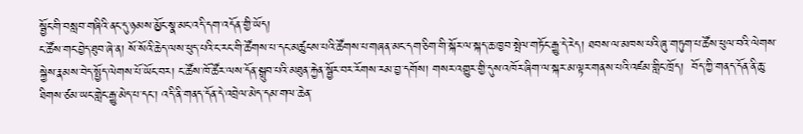སྦྱོང་གི་བསླབ་གཞིའི་ནང་དུ་ཉམས་མྱོང་སྣ་མང་འདི་དག་འདོན་གྱི་ཡོད།
ང་ཚོས་གང་བྱེད་ཐུབ་ཞེ་ན། སོ་སོའི་ཆེད་ལས་ཕུད་པའི་ང་རང་གི་ཚོགས་པ་དང་མཚུངས་པའི་ཚོགས་པ་གཞན་མང་དག་ཅིག་གི་སྐོར་ལ་སྐད་ཆ་ཁྱབ་སྤེལ་གཏོང་རྒྱུ་དེ་རེད། ཐབས་ལ་མཁས་པའི་ཞུ་གཏུག་པ་ཚོས་ཕུལ་བའི་ལེགས་སྐྱེས་རྣམས་བེད་སྤྱོད་ལེགས་པོ་ཡོང་བར། ང་ཚོས་ཁོ་ཚོར་ལས་དོན་སྒྲུབ་པའི་མཐུན་རྐྱེན་སྦྱོར་བར་རོགས་རམ་བྱ་དགོས། གསར་འགྱུར་གྱི་དུས་འཁོར་ཞིག་ལ་སྐར་མ་ལྟར་གནས་པའི་འཛམ་གླིང་ཁྲོད།  བོད་ཀྱི་གནད་དོན་ནི་ཆུ་ཐིགས་ཙམ་ཡང་གླེང་རྒྱུ་མེད་པ་དང་། འདི་ནི་གནད་དོན་དེ་འབྲེལ་མེད་དམ་གལ་ཆེན་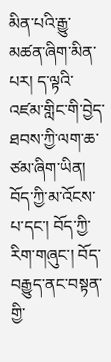མིན་པའི་རྒྱུ་མཚན་ཞིག་མིན་པར། ད་ལྟའི་འཛམ་གླིང་གི་བྱེད་ཐབས་ཀྱི་ལག་ཆ་ཙམ་ཞིག་ཡིན། བོད་ཀྱི་མ་འོངས་པ་དང་། བོད་ཀྱི་རིག་གཞུང་། བོད་བརྒྱུད་ནང་བསྟན་གྱི་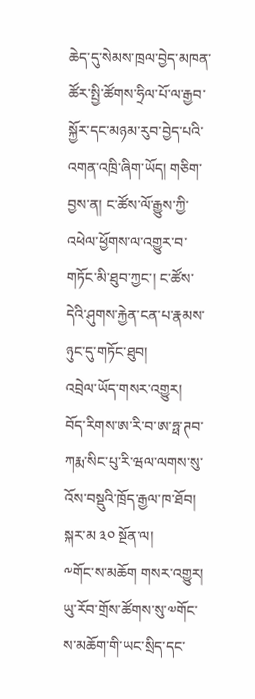ཆེད་དུ་སེམས་ཁྲལ་བྱེད་མཁན་ཚོར་སྤྱི་ཚོགས་ཧྲིལ་པོ་ལ་རྒྱབ་སྐྱོར་དང་མཉམ་རུབ་བྱེད་པའི་འགན་འཁྲི་ཞིག་ཡོད། གཅིག་བྱས་ན། ང་ཚོས་ལོ་རྒྱུས་ཀྱི་འཕེལ་ཕྱོགས་ལ་འགྱུར་བ་གཏོང་མི་ཐུབ་ཀྱང་། ང་ཚོས་དེའི་ཤུགས་རྐྱེན་ངན་པ་རྣམས་ཉུང་དུ་གཏོང་ཐུབ།
འབྲེལ་ཡོད་གསར་འགྱུར།
བོད་རིགས་ཨ་རི་བ་ཨ་ཧྥ་ཊབ་ཀརྨ་སིང་པུ་རི་ཝལ་ལགས་སུ་འོས་བསྡུའི་ཁྲོད་རྒྱལ་ཁ་ཐོབ།
སྐར་མ ༣༠ སྔོན་ལ།
༸གོང་ས་མཆོག གསར་འགྱུར།
ཡུ་རོབ་གྲོས་ཚོགས་སུ་༧གོང་ས་མཆོག་གི་ཡང་སྲིད་དང་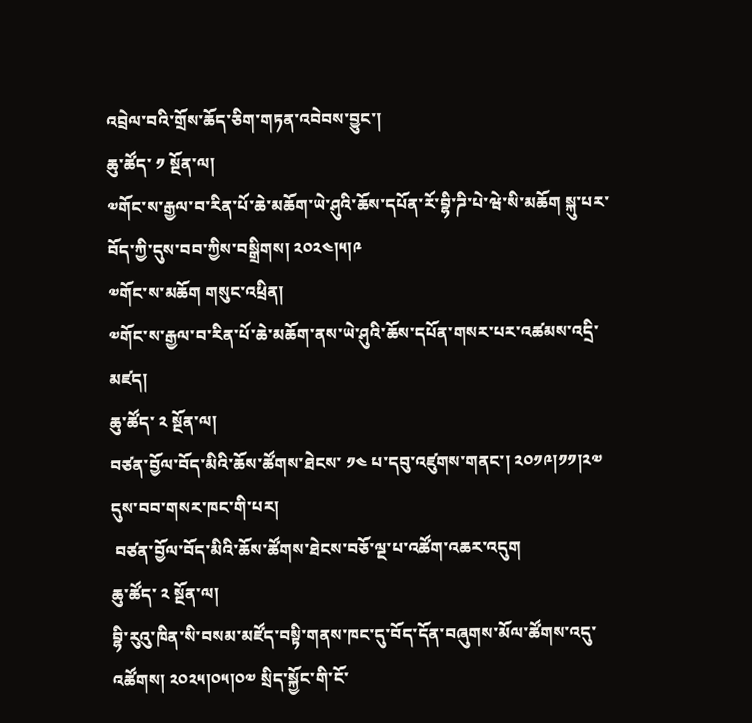འབྲེལ་བའི་གྲོས་ཆོད་ཅིག་གཏན་འབེབས་བྱུང་།
ཆུ་ཚོད་ ༡ སྔོན་ལ།
༧གོང་ས་རྒྱལ་བ་རིན་པོ་ཆེ་མཆོག་ཡེ་ཤུའི་ཆོས་དཔོན་རོ་བྷི་ཌི་པེ་ཝེ་སི་མཆོག སྐུ་པར་བོད་ཀྱི་དུས་བབ་ཀྱིས་བསྒྲིགས། ༢༠༢༤།༥།༩
༧གོང་ས་མཆོག གསུང་འཕྲིན།
༧གོང་ས་རྒྱལ་བ་རིན་པོ་ཆེ་མཆོག་ནས་ཡེ་ཤུའི་ཆོས་དཔོན་གསར་པར་འཚམས་འདྲི་མཛད།
ཆུ་ཚོད་ ༢ སྔོན་ལ།
བཙན་བྱོལ་བོད་མིའི་ཆོས་ཚོགས་ཐེངས་ ༡༤ པ་དབུ་འཛུགས་གནང་། ༢༠༡༩།༡༡།༢༧ དུས་བབ་གསར་ཁང་གི་པར།
 བཙན་བྱོལ་བོད་མིའི་ཆོས་ཚོགས་ཐེངས་བཅོ་ལྔ་པ་འཚོག་འཆར་འདུག
ཆུ་ཚོད་ ༢ སྔོན་ལ།
བྷི་རུའུ་ཁིན་སི་བསམ་མཛོད་བསྟི་གནས་ཁང་དུ་བོད་དོན་བཞུགས་མོལ་ཚོགས་འདུ་འཚོགས། ༢༠༢༥།༠༥།༠༧ སྲིད་སྐྱོང་གི་ངོ་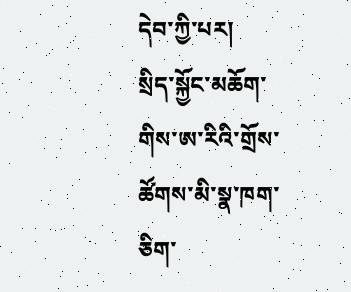དེབ་ཀྱི་པར།
སྲིད་སྐྱོང་མཆོག་གིས་ཨ་རིའི་གྲོས་ཚོགས་མི་སྣ་ཁག་ཅིག་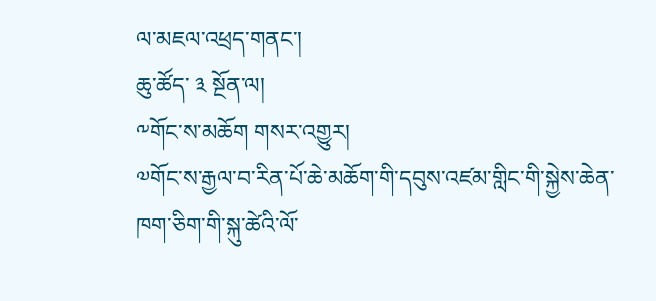ལ་མཇལ་འཕྲད་གནང་།
ཆུ་ཚོད་ ༣ སྔོན་ལ།
༸གོང་ས་མཆོག གསར་འགྱུར།
༧གོང་ས་རྒྱལ་བ་རིན་པོ་ཆེ་མཆོག་གི་དབུས་འཛམ་གླིང་གི་སྐྱེས་ཆེན་ཁག་ཅིག་གི་སྐུ་ཚེའི་ལོ་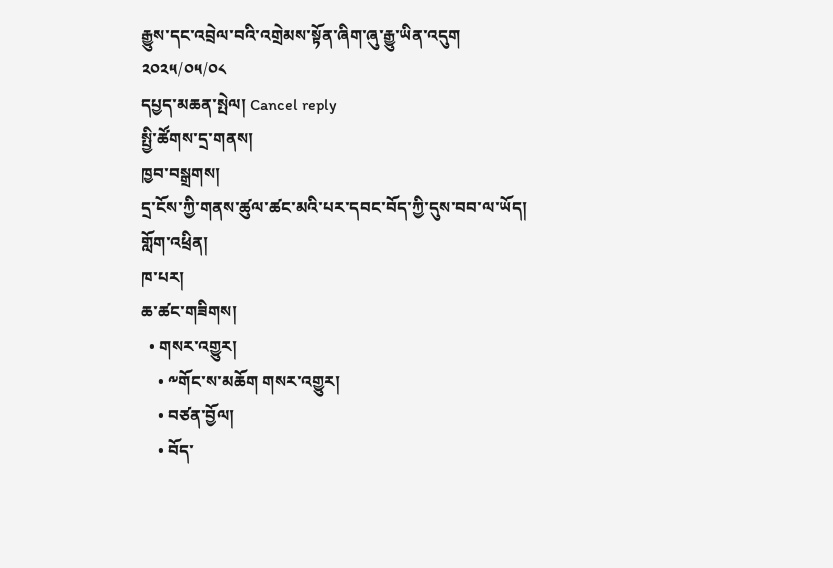རྒྱུས་དང་འབྲེལ་བའི་འགྲེམས་སྟོན་ཞིག་ཞུ་རྒྱུ་ཡིན་འདུག
༢༠༢༥/༠༥/༠༨
དཔྱད་མཆན་སྤེལ། Cancel reply
སྤྱི་ཚོགས་དྲ་གནས།
ཁྱབ་བསྒྲགས།
དྲ་ངོས་ཀྱི་གནས་ཚུལ་ཚང་མའི་པར་དབང་བོད་ཀྱི་དུས་བབ་ལ་ཡོད།
གློག་འཕྲིན།
ཁ་པར།
ཆ་ཚང་གཟིགས།
  • གསར་འགྱུར།
    • ༸གོང་ས་མཆོག གསར་འགྱུར།
    • བཙན་བྱོལ།
    • བོད་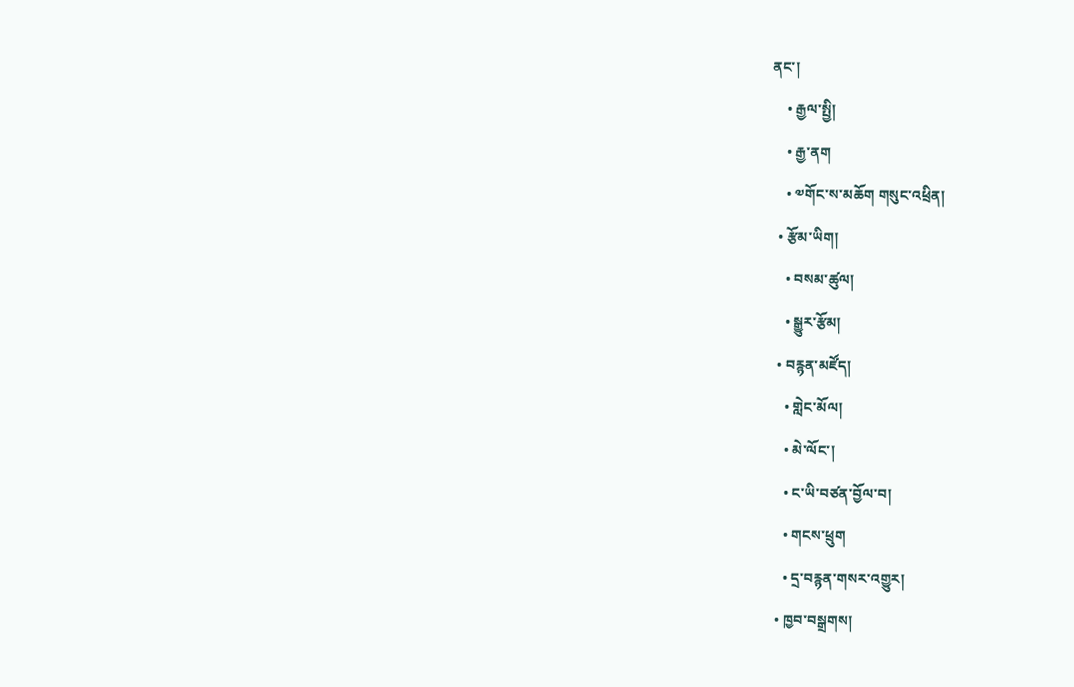ནང་།
    • རྒྱལ་སྤྱི།
    • རྒྱ་ནག
    • ༧གོང་ས་མཆོག གསུང་འཕྲིན།
  • རྩོམ་ཡིག།
    • བསམ་ཚུལ།
    • སྒྱུར་རྩོམ།
  • བརྙན་མཛོད།
    • གླེང་མོལ།
    • མེ་ལོང་།
    • ང་ཡི་བཙན་བྱོལ་བ།
    • གངས་ཕྲུག
    • དྲ་བརྙན་གསར་འགྱུར།
  • ཁྱབ་བསྒྲགས།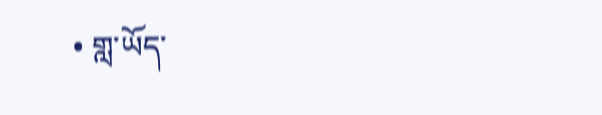• གླ་ཡོད་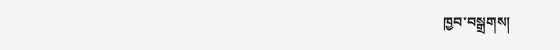ཁྱབ་བསྒྲགས།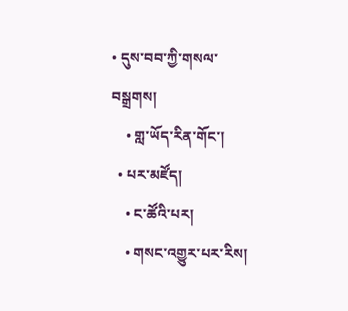• དུས་བབ་ཀྱི་གསལ་བསྒྲགས།
    • གླ་ཡོད་རིན་གོང་།
  • པར་མཛོད།
    • ང་ཚོའི་པར།
    • གསང་འགྱུར་པར་རིས།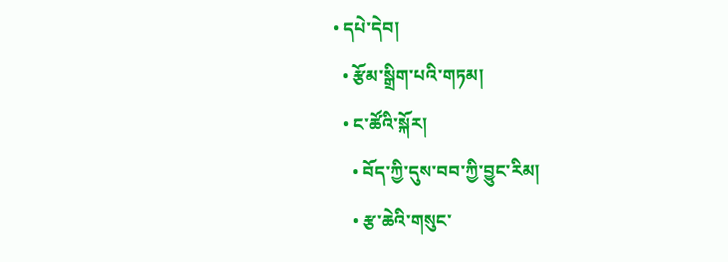• དཔེ་དེབ།
  • རྩོམ་སྒྲིག་པའི་གཏམ།
  • ང་ཚོའི་སྐོར།
    • བོད་ཀྱི་དུས་བབ་ཀྱི་བྱུང་རིམ།
    • རྩ་ཆེའི་གསུང་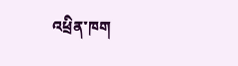འཕྲིན་ཁག